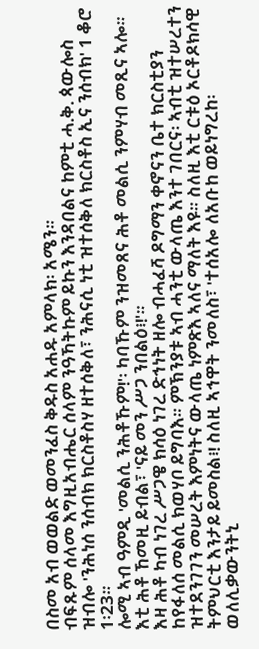በስመ አብ ወወልድ ወመንፈስ ቅዱስ አሐዱ አምላክ፡ አሜን።
ብፍጹም ሰላመ እግዚአብሔር ሰላም ንዓኻትኩም ይኩን እንዳበልና ከምቲ ሓ.ቅ. ጳውሎስ ዝብሎ 'ንሕነሰ ንሰብክ ክርስቶስሃ ዘተሰቅለ፣ ንሕናሲ ነቲ ዝተሰቅለ ክርስቶስ ኢና ንሰብክ' 1 ቆሮ 1፡23።
ሎሚ ኣብ ዓምዲ 'መልሲ ንሕቶኹም!'፡ ካባኹም ንዝመጸና ሕቶ መልሲ ንምሃብ መጺና ኣሎ። እቲ ሕቶ ኸመዚ ይብል፣ 'ናይ መን ሥጋ ንበልዕ፧!'።
እዛ ሕቶ ካብ ነገረ ሥጋዌ ክሳዕ ነገረ ድኅነት ዘሎ ብሓፈሻ ዶግማን ቀኖናን ቤተ ክርስቲያን ከየፋለሰ መልሲ ክወሃቦ ይግባእ። ምኽንያቱ ኣብ ሓንቲ ውላጤ እንተ ገበርና፡ ኣብቲ ዝተሠረተን ዝተደንገገን መሠረት እምነትና ውላጤ ነምጽእ ኣለና ማለት እዩ። ስለዚ እቲ ርቱዕ ኦርቶዶክሳዊ ትምህርቲ እንታይ ይመስል፧! ስለዚ ኣኅዋት ንመለስ፣ 'ተሰአሎ ለአቡከ ወይነግረከ፡ ወለሊቃውንትኒ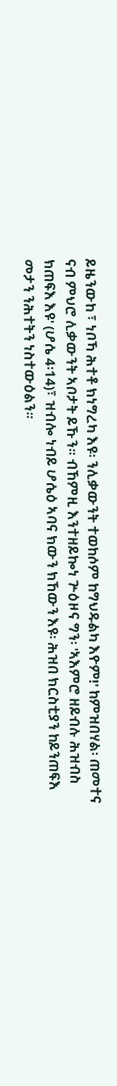ይዜንውከ ፣ ነቦኻ ሕተቶ ክነግረካ እዩ፡ ንሊቃውንት ተወከሶም ከግህዱልካ እዮም!' ከምዝበሃል፡ ጠመተና ናብ ምህሮ ሊቃውንት ኣቦታት ይኹን። ብኸምዚ እንተዘይኰነ ጕዕዞና ግን፡ 'ኣእምሮ ዘይብሉ ሕዝብስ ክጠፍእ እዩ' (ሆሴ 4፡14)፣ ዝብሎ ነብይ ሆሴዕ ኣባና ክውን ክኸውን እዩ፡ ሕዝበ ክርስቲያን ከይንጠፍእ መታን ንሕተትን ነስተውዕልን።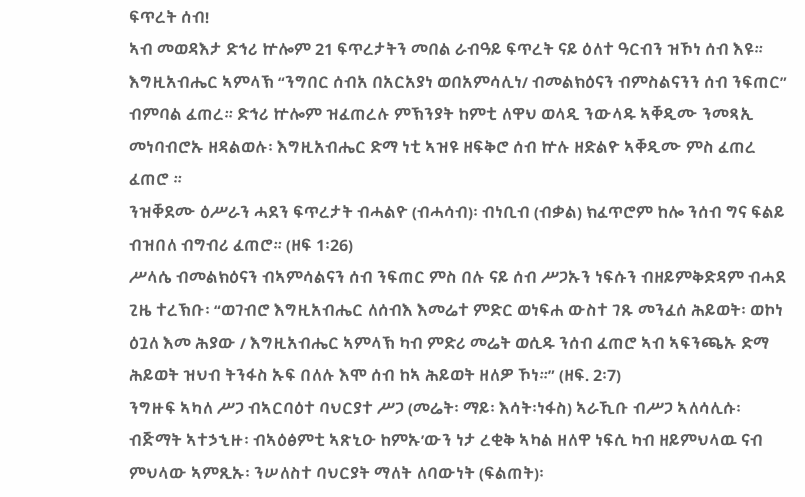ፍጥረት ሰብ!
ኣብ መወዳእታ ድኅሪ ኵሎም 21 ፍጥረታትን መበል ራብዓይ ፍጥረት ናይ ዕለተ ዓርብን ዝኾነ ሰብ እዩ። እግዚአብሔር ኣምላኽ “ንግበር ሰብአ በአርአያነ ወበአምሳሊነ/ ብመልክዕናን ብምስልናንን ሰብ ንፍጠር” ብምባል ፈጠረ። ድኅሪ ኵሎም ዝፈጠረሉ ምኽንያት ከምቲ ለዋህ ወላዲ ንውላዱ ኣቐዲሙ ንመጻኢ መነባብሮኡ ዘዳልወሉ፡ እግዚአብሔር ድማ ነቲ ኣዝዩ ዘፍቅሮ ሰብ ኵሉ ዘድልዮ ኣቐዲሙ ምስ ፈጠረ ፈጠሮ ።
ንዝቐደሙ ዕሥራን ሓደን ፍጥረታት ብሓልዮ (ብሓሳብ)፡ ብነቢብ (ብቃል) ክፈጥሮም ከሎ ንሰብ ግና ፍልይ ብዝበለ ብግብሪ ፈጠሮ። (ዘፍ 1፡26)
ሥላሴ ብመልክዕናን ብኣምሳልናን ሰብ ንፍጠር ምስ በሉ ናይ ሰብ ሥጋኡን ነፍሱን ብዘይምቅድዳም ብሓደ ጊዜ ተረኽቡ፡ “ወገብሮ እግዚአብሔር ለሰብእ እመሬተ ምድር ወነፍሐ ውስተ ገጹ መንፈሰ ሕይወት፡ ወኮነ ዕጓለ እመ ሕያው / እግዚአብሔር ኣምላኽ ካብ ምድሪ መሬት ወሲዱ ንሰብ ፈጠሮ ኣብ ኣፍንጫኡ ድማ ሕይወት ዝህብ ትንፋስ ኡፍ በለሉ እሞ ሰብ ከኣ ሕይወት ዘለዎ ኾነ።” (ዘፍ. 2፡7)
ንግዙፍ ኣካለ ሥጋ ብኣርባዕተ ባህርያተ ሥጋ (መሬት፡ ማይ፡ እሳት፡ነፋስ) ኣራኺቡ ብሥጋ ኣለሳሊሱ፡ ብጅማት ኣተኃኂዙ፡ ብኣዕፅምቲ ኣጽኒዑ ከምኡ’ውን ነታ ረቂቅ ኣካል ዘለዋ ነፍሲ ካብ ዘይምህላዉ ናብ ምህላው ኣምጺኡ፡ ንሠለስተ ባህርያት ማለት ለባውነት (ፍልጠት)፡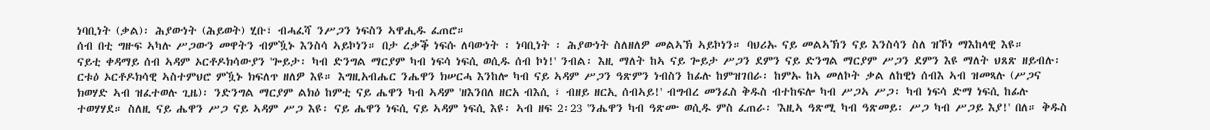ነባቢነት (ቃል)፡ ሕያውነት (ሕይወት) ሂቡ፣ ብሓፈሻ ንሥጋን ነፍስን ኣዋሒዱ ፈጠሮ።
ሰብ በቲ ግዙፍ ኣካሉ ሥጋውን መዋትን ብምዃኑ እንስሳ ኣይኮነን። በታ ረቃቕ ነፍሱ ለባውነት ፡ ነባቢነት ፡ ሕያውነት ስለዘለዎ መልኣኽ ኣይኮነን። ባህሪኡ ናይ መልኣኽን ናይ እንስሳን ስለ ዝኾነ ማእከላዊ እዩ።
ናይቲ ቀዳማይ ሰብ ኣዳም ኦርቶዶክሳውያን 'ጐይታ፡ ካብ ድንግል ማርያም ካብ ነፍሳ ነፍሲ ወሲዱ ሰብ ኮነ!' ንብል፡ እዚ ማለት ከኣ ናይ ጐይታ ሥጋን ደምን ናይ ድንግል ማርያም ሥጋን ደምን እዩ ማለት ህጸጽ ዘይብሉ፡ ርቱዕ ኦርቶዶክሳዊ ኣስተምህሮ ምዃኑ ክፍለጥ ዘለዎ እዩ። እግዚአብሔር ንሔዋን ክሠርሓ እንከሎ ካብ ናይ ኣዳም ሥጋን ዓጽምን ነብስን ከፊሉ ከምዝገበራ፡ ከምኡ ከኣ መለኮት ቃል ለከዊነ ሰብእ ኣብ ዝመጻሉ (ሥጋና ክወሃድ ኣብ ዝፈተወሉ ጊዜ)፡ ንድንግል ማርያም ልክዕ ከምቲ ናይ ሔዋን ካብ ኣዳም 'ዘእንበለ ዘርአ ብእሲ ፣ ብዘይ ዘርኢ ሰብኣይ!' ብግብረ መንፈስ ቅዱስ ብተከፍሎ ካብ ሥጋኣ ሥጋ፡ ካብ ነፍሳ ድማ ነፍሲ ከፊሉ ተወሃሃደ። ስለዚ ናይ ሔዋን ሥጋ ናይ ኣዳም ሥጋ እዩ፡ ናይ ሔዋን ነፍሲ ናይ ኣዳም ነፍሲ እዩ፡ ኣብ ዘፍ 2፡23 'ንሔዋን ካብ ዓጽሙ ወሲዱ ምስ ፈጠራ፡ 'እዚኣ ዓጽሚ ካብ ዓጽመይ፡ ሥጋ ካብ ሥጋይ እያ!' በለ። ቅዱስ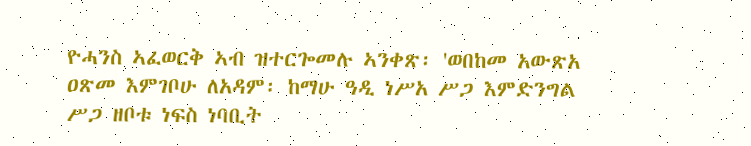ዮሓንስ ኣፈወርቅ ኣብ ዝተርጐመሉ ኣንቀጽ፡ 'ወበከመ አውጽአ ዐጽመ እምገቦሁ ለአዳም፡ ከማሁ ዓዲ ነሥአ ሥጋ እምድንግል ሥጋ ዘቦቱ ነፍስ ነባቢት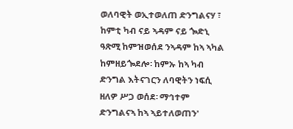ወለባዊት ወኢተወለጠ ድንግልናሃ ፣ ከምቲ ካብ ናይ ኣዳም ናይ ጐድኒ ዓጽሚ ከምዝወሰደ ንኣዳም ከኣ ኣካል ከምዘይጐደሎ፡ ከምኡ ከኣ ካብ ድንግል እትናገርን ለባዊትን ነፍሲ ዘለዎ ሥጋ ወሰደ፡ ማኅተም ድንግልናኣ ከኣ ኣይተለወጠን'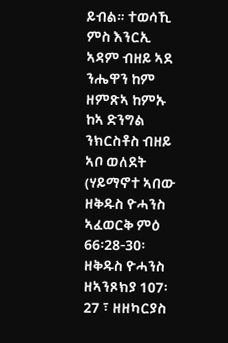ይብል። ተወሳኺ ምስ እንርኢ ኣዳም ብዘይ ኣደ ንሔዋን ከም ዘምጽኣ ከምኡ ከኣ ድንግል ንክርስቶስ ብዘይ ኣቦ ወለደት (ሃይማኖተ ኣበው ዘቅዱስ ዮሓንስ ኣፈወርቅ ምዕ 66፡28-30፡ ዘቅዱስ ዮሓንስ ዘኣንጾክያ 107፡27 ፣ ዘዘካርያስ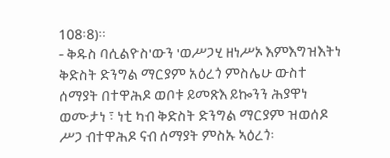108፡8)።
- ቅዱስ ባሲልዮስ'ውን 'ወሥጋሂ ዘነሥኦ እምእግዝእትነ ቅድስት ድንግል ማርያም አዕረጎ ምስሌሁ ውስተ ሰማያት በተዋሕዶ ወቦቱ ይመጽእ ይኰንን ሕያዋነ ወሙታነ ፣ ነቲ ካብ ቅድስት ድንግል ማርያም ዝወሰዶ ሥጋ ብተዋሕዶ ናብ ሰማያት ምስኡ ኣዕረጎ፡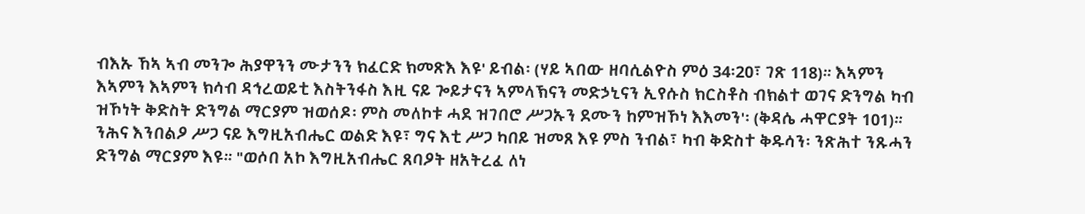ብእኡ ኸኣ ኣብ መንጐ ሕያዋንን ሙታንን ክፈርድ ክመጽእ እዩ' ይብል፡ (ሃይ ኣበው ዘባሲልዮስ ምዕ 34፡20፣ ገጽ 118)። እኣምን እኣምን እኣምን ክሳብ ዳኅረወይቲ እስትንፋስ እዚ ናይ ጐይታናን ኣምላኽናን መድኃኒናን ኢየሱስ ክርስቶስ ብክልተ ወገና ድንግል ካብ ዝኾነት ቅድስት ድንግል ማርያም ዝወሰዶ፡ ምስ መለኮቱ ሓደ ዝገበሮ ሥጋኡን ደሙን ከምዝኾነ እእመን'፡ (ቅዳሴ ሓዋርያት 101)።
ንሕና እንበልዖ ሥጋ ናይ እግዚአብሔር ወልድ እዩ፣ ግና እቲ ሥጋ ካበይ ዝመጸ እዩ ምስ ንብል፣ ካብ ቅድስተ ቅዱሳን፡ ንጽሕተ ንጹሓን ድንግል ማርያም እዩ። "ወሶበ አኮ እግዚአብሔር ጸባዖት ዘአትረፈ ለነ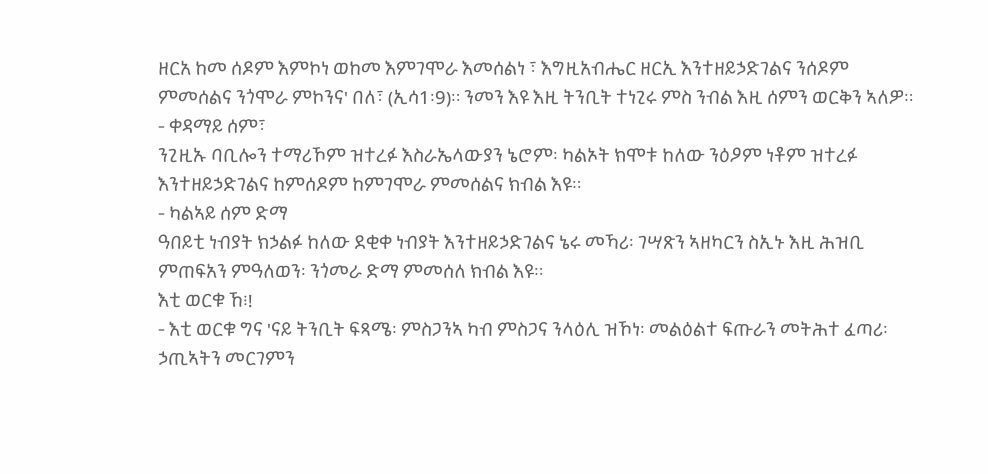ዘርአ ከመ ሰዶም እምኮነ ወከመ እምገሞራ እመሰልነ ፣ እግዚአብሔር ዘርኢ እንተዘይኃድገልና ንሰዶም ምመሰልና ንጎሞራ ምኮንና' በለ፣ (ኢሳ1፡9)። ንመን እዩ እዚ ትንቢት ተነጊሩ ምስ ንብል እዚ ሰምን ወርቅን ኣለዎ።
- ቀዳማይ ሰም፣
ንጊዚኡ ባቢሎን ተማሪኾም ዝተረፉ እስራኤላውያን ኔሮም፡ ካልኦት ክሞቱ ከለው ንዕዖም ነቶም ዝተረፉ እንተዘይኃድገልና ከምሰዶም ከምገሞራ ምመሰልና ክብል እዩ።
- ካልኣይ ሰም ድማ
ዓበይቲ ነብያት ክኃልፉ ከለው ደቂቀ ነብያት እንተዘይኃድገልና ኔሩ መኻሪ፡ ገሣጽን ኣዘካርን ስኢኑ እዚ ሕዝቢ ምጠፍአን ምዓለወን፡ ንጎመራ ድማ ምመሰለ ክብል እዩ።
እቲ ወርቁ ኸ፧!
- እቲ ወርቁ ግና 'ናይ ትንቢት ፍጻሜ፡ ምስጋንኣ ካብ ምስጋና ንላዕሊ ዝኾነ፡ መልዕልተ ፍጡራን መትሕተ ፈጣሪ፡ ኃጢኣትን መርገምን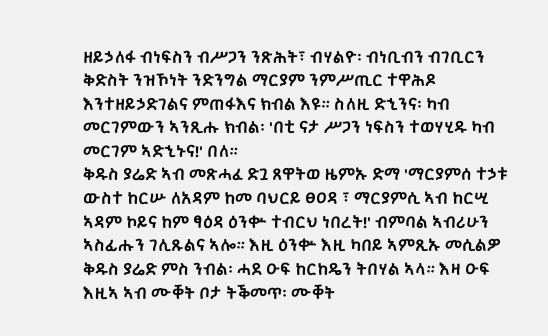ዘይኃለፋ ብነፍስን ብሥጋን ንጽሕት፣ ብሃልዮ፡ ብነቢብን ብገቢርን ቅድስት ንዝኾነት ንድንግል ማርያም ንምሥጢር ተዋሕዶ እንተዘይኃድገልና ምጠፋእና ክብል እዩ። ስለዚ ድኂንና፡ ካብ መርገምውን ኣንጺሑ ክብል፡ 'በቲ ናታ ሥጋን ነፍስን ተወሃሂዱ ካብ መርገም ኣድኂኑና!' በለ።
ቅዱስ ያሬድ ኣብ መጽሓፈ ድጓ ጸዋትወ ዜምኡ ድማ 'ማርያምሰ ተኃቱ ውስተ ከርሡ ለአዳም ከመ ባህርይ ፀዐዳ ፣ ማርያምሲ ኣብ ከርሢ ኣዳም ኮይና ከም ፃዕዳ ዕንቍ ተብርህ ነበረት!' ብምባል ኣብሪሁን ኣስፊሑን ገሊጹልና ኣሎ። እዚ ዕንቍ እዚ ካበይ ኣምጺኡ መሲልዎ ቅዱስ ያሬድ ምስ ንብል፡ ሓደ ዑፍ ከርከዴን ትበሃል ኣላ። እዛ ዑፍ እዚኣ ኣብ ሙቐት ቦታ ትቕመጥ፡ ሙቐት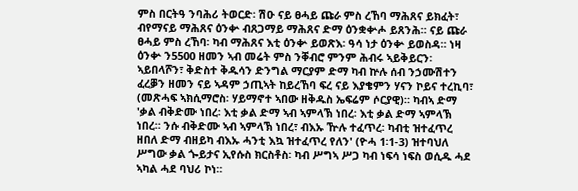ምስ በርትዓ ንባሕሪ ትወርድ፡ ሽዑ ናይ ፀሓይ ጩራ ምስ ረኸባ ማሕጸና ይክፈት፣ ብየማናይ ማሕጸና ዕንቍ ብጸጋማይ ማሕጸና ድማ ዕንቋቍሖ ይጸንሕ። ናይ ጩራ ፀሓይ ምስ ረኸባ፡ ካብ ማሕጸና እቲ ዕንቍ ይወጽእ፡ ዓሳ ነታ ዕንቍ ይወስዳ። ነዛ ዕንቍ ን5500 ዘመን ኣብ መሬት ምስ ንቐብሮ ምንም ሕብሩ ኣይቅይርን፡ ኣይበላሾን፣ ቅድስተ ቅዱሳን ድንግል ማርያም ድማ ካብ ኵሉ ሰብ ንኃሙሽተን ፈረቓን ዘመን ናይ ኣዳም ኃጢኣት ከይረኸባ ፍረ ናይ እያቄምን ሃናን ኮይና ተረኪባ፣ (መጽሓፍ ኣክሲማሮስ፡ ሃይማኖተ ኣበው ዘቅዱስ ኤፍሬም ሶርያዊ)። ካብኣ ድማ 'ቃል ብቅድሙ ነበረ፡ እቲ ቃል ድማ ኣብ ኣምላኽ ነበረ፡ እቲ ቃል ድማ ኣምላኽ ነበረ። ንሱ ብቅድሙ ኣብ ኣምላኽ ነበረ፣ ብእኡ ዅሉ ተፈጥረ፡ ካብቲ ዝተፈጥረ ዘበለ ድማ ብዘይካ ብእኡ ሓንቲ እኳ ዝተፈጥረ የለን' (ዮሓ 1፡1-3) ዝተባህለ ሥግው ቃል ጐይታና ኢየሱስ ክርስቶስ፡ ካብ ሥግኣ ሥጋ ካብ ነፍሳ ነፍስ ወሲዱ ሓደ ኣካል ሓደ ባህሪ ኮነ።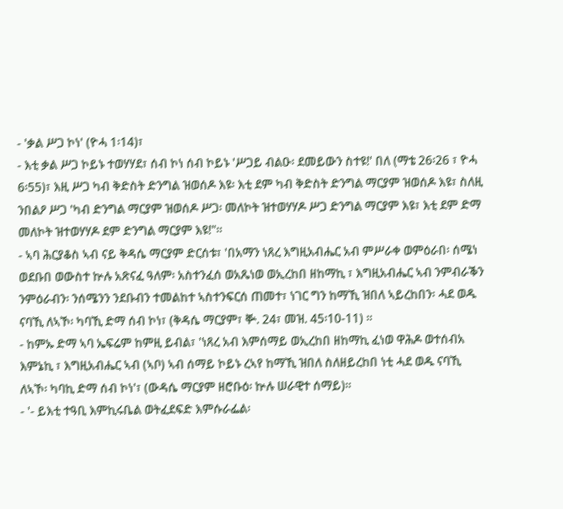- 'ቃል ሥጋ ኮነ' (ዮሓ 1፡14)፣
- እቲ ቃል ሥጋ ኮይኑ ተወሃሃደ፣ ሰብ ኮነ ሰብ ኮይኑ 'ሥጋይ ብልዑ፡ ደመይውን ስተዩ!' በለ (ማቴ 26፡26 ፣ ዮሓ 6፡55)፣ እዚ ሥጋ ካብ ቅድስት ድንግል ዝወሰዶ እዩ፡ እቲ ደም ካብ ቅድስት ድንግል ማርያም ዝወሰዶ እዩ፣ ስለዚ ንበልዖ ሥጋ 'ካብ ድንግል ማርያም ዝወሰዶ ሥጋ፡ መለኮት ዝተወሃሃዶ ሥጋ ድንግል ማርያም እዩ፣ እቲ ደም ድማ መለኮት ዝተወሃሃዶ ደም ድንግል ማርያም እዩ!"።
- ኣባ ሕርያቆስ ኣብ ናይ ቅዳሴ ማርያም ድርሰቱ፣ 'በአማን ነጸረ እግዚአብሔር አብ ምሥራቀ ወምዕራበ፡ ሰሜነ ወደቡበ ወውስተ ኵሉ አጽናፈ ዓለም፡ አስተንፈሰ ወአጼነወ ወኢረከበ ዘከማኪ ፣ እግዚአብሔር ኣብ ንምብራቕን ንምዕራብን፡ ንሰሜንን ንደቡብን ተመልከተ ኣስተንፍርሰ ጠመተ፣ ነገር ግን ከማኺ ዝበለ ኣይረከበን፡ ሓደ ወዱ ናባኺ ለኣኾ፡ ካባኺ ድማ ሰብ ኮነ፣ (ቅዳሴ ማርያም፣ ቝ. 24፣ መዝ. 45፡10-11) ።
- ከምኡ ድማ ኣባ ኤፍሬም ከምዚ ይብል፣ 'ነጸረ አብ እምሰማይ ወኢረከበ ዘከማኪ ፈነወ ዋሕዶ ወተሰብአ እምኔኪ ፣ እግዚአብሔር ኣብ (ኣቦ) ኣብ ሰማይ ኮይኑ ረኣየ ከማኺ ዝበለ ስለዘይረከበ ነቲ ሓደ ወዱ ናባኺ ለኣኾ፡ ካባኪ ድማ ሰብ ኮነ'፣ (ውዳሴ ማርያም ዘሮቡዕ፡ ኵሉ ሠራዊተ ሰማይ)።
- '- ይእቲ ተዓቢ እምኪሩቤል ወትፈደፍድ እምሱራፌል፡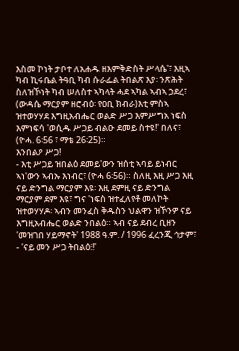እስመ ኮነት ታቦተ ለአሐዱ ዘእምቅድስት ሥላሴ'፣ እዚኣ ካብ ኪሩቤል ትዓቢ ካብ ሱራፌል ትበልጽ እያ፡ ንጽሕት ስለዝኾነት ካብ ሠለስተ ኣካላት ሓደ ኣካል ኣብኣ ኃደረ፣ (ውዳሴ ማርያም ዘሮብዕ፡ የዐቢ ክብራ)እቲ ምስኣ ዝተወሃሃደ እግዚአብሔር ወልድ ሥጋ እምሥግአ ነፍስ እምነፍሳ 'ወሲዱ ሥጋይ ብልዑ ደመይ ስተዩ!' በለና፣ (ዮሓ. 6፡56 ፣ ማቴ 26፡25)።
እንበልዖ ሥጋ!
- እቲ ሥጋይ ዝበልዕ ደመይ'ውን ዝሰቲ ኣባይ ይነብር ኣነ'ውን ኣብኡ እነብር፣ (ዮሓ 6፡56)። ስለዚ እዚ ሥጋ እዚ ናይ ድንግል ማርያም እዩ፡ እዚ ደምዚ ናይ ድንግል ማርያም ደም እዩ፣ ግና 'ነፍስ ዝተፈለየቶ መለኮት ዝተወሃሃዶ፡ ኣብን መንፈስ ቅዱስን ህልዋን ዝኾንዎ ናይ እግዚአብሔር ወልድ ንበልዕ። ኣብ ናይ ደብረ ቢዘን 'መዝገበ ሃይማኖት' 1988 ዓ.ም. / 1996 ፈረንጂ ኅታም፣
- 'ናይ መን ሥጋ ትበልዕ፧!'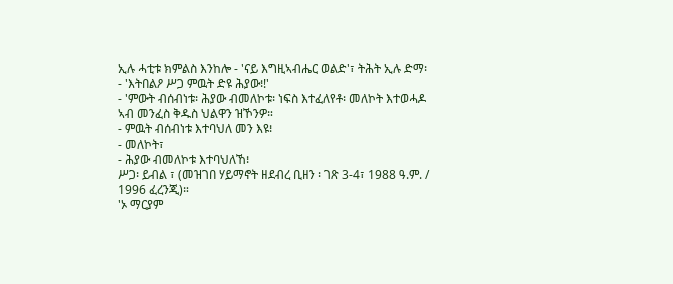ኢሉ ሓቲቱ ክምልስ እንከሎ - 'ናይ እግዚኣብሔር ወልድ'፣ ትሕት ኢሉ ድማ፡
- 'እትበልዖ ሥጋ ምዉት ድዩ ሕያው፧!'
- 'ምውት ብሰብነቱ፡ ሕያው ብመለኮቱ፡ ነፍስ እተፈለየቶ፡ መለኮት እተወሓዶ ኣብ መንፈስ ቅዱስ ህልዋን ዝኾንዎ።
- ምዉት ብሰብነቱ እተባህለ መን እዩ፧
- መለኮት፣
- ሕያው ብመለኮቱ እተባህለኸ፧
ሥጋ፡ ይብል ፣ (መዝገበ ሃይማኖት ዘደብረ ቢዘን ፡ ገጽ 3-4፣ 1988 ዓ.ም. / 1996 ፈረንጂ)።
'ኦ ማርያም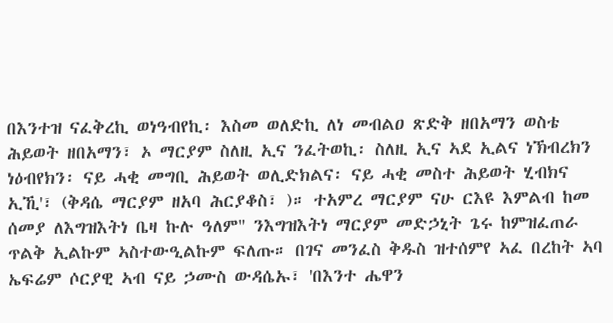በእንተዝ ናፈቅረኪ ወነዓብየኪ፡ እስመ ወለድኪ ለነ መብልዐ ጽድቅ ዘበአማን ወስቴ ሕይወት ዘበአማን፣ ኦ ማርያም ስለዚ ኢና ንፈትወኪ፡ ስለዚ ኢና ኣደ ኢልና ነኽብረክን ነዕብየክን፡ ናይ ሓቂ መግቢ ሕይወት ወሊድክልና፡ ናይ ሓቂ መስተ ሕይወት ሂብክና ኢኺ'፣ (ቅዳሴ ማርያም ዘአባ ሕርያቆስ፣ )። ተአምረ ማርያም ናሁ ርእዩ እምልብ ከመ ሰመያ ለእግዝእትነ ቤዛ ኩሉ ዓለም" ንእግዝእትነ ማርያም መድኃኒት ጌሩ ከምዝፈጠራ ጥልቅ ኢልኩም ኣስተውዒልኩም ፍለጡ። በገና መንፈስ ቅዱስ ዝተሰምየ ኣፈ በረከት ኣባ ኤፍሬም ሶርያዊ ኣብ ናይ ኃሙስ ውዳሴኡ፣ 'በእንተ ሔዋን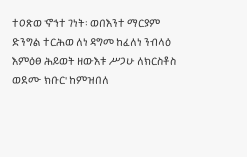ተዐጽወ ኆኅተ ገነት፡ ወበእንተ ማርያም ድንግል ተርሕወ ለነ ዳግመ ከፈለነ ንብላዕ እምዕፀ ሕይወት ዘውእቱ ሥጋሁ ለክርስቶስ ወደሙ ክቡር' ከምዝበለ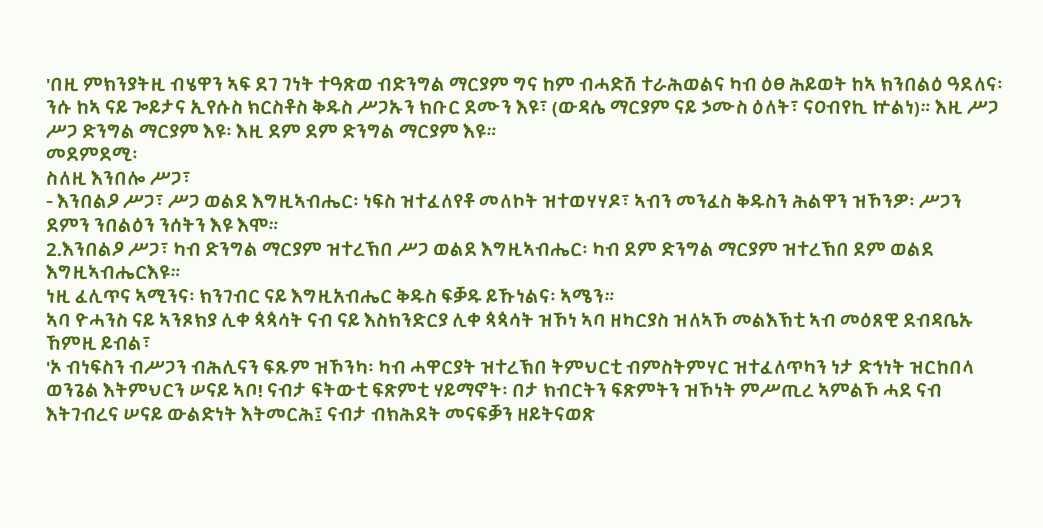'በዚ ምክንያትዚ ብሄዋን ኣፍ ደገ ገነት ተዓጽወ ብድንግል ማርያም ግና ከም ብሓድሽ ተራሕወልና ካብ ዕፀ ሕይወት ከኣ ክንበልዕ ዓደለና፡ ንሱ ከኣ ናይ ጐይታና ኢየሱስ ክርስቶስ ቅዱስ ሥጋኡን ክቡር ደሙን እዩ፣ (ውዳሴ ማርያም ናይ ኃሙስ ዕለት፣ ናዐብየኪ ኵልነ)። እዚ ሥጋ ሥጋ ድንግል ማርያም እዩ፡ እዚ ደም ደም ድንግል ማርያም እዩ።
መደምደሚ፡
ስለዚ እንበሎ ሥጋ፣
- እንበልዖ ሥጋ፣ ሥጋ ወልደ እግዚኣብሔር፡ ነፍስ ዝተፈለየቶ መለኮት ዝተወሃሃዶ፣ ኣብን መንፈስ ቅዱስን ሕልዋን ዝኾንዎ፡ ሥጋን ደምን ንበልዕን ንሰትን እዩ እሞ።
2.እንበልዖ ሥጋ፣ ካብ ድንግል ማርያም ዝተረኽበ ሥጋ ወልደ እግዚኣብሔር፡ ካብ ደም ድንግል ማርያም ዝተረኽበ ደም ወልደ እግዚኣብሔርእዩ።
ነዚ ፈሊጥና ኣሚንና፡ ክንገብር ናይ እግዚአብሔር ቅዱስ ፍቓዱ ይኹነልና፡ ኣሜን።
ኣባ ዮሓንስ ናይ ኣንጾክያ ሊቀ ጳጳሳት ናብ ናይ እስክንድርያ ሊቀ ጳጳሳት ዝኾነ ኣባ ዘካርያስ ዝለኣኾ መልእኽቲ ኣብ መዕጸዊ ደብዳቤኡ ኸምዚ ይብል፣
'ኦ ብነፍስን ብሥጋን ብሕሊናን ፍጹም ዝኾንካ፡ ካብ ሓዋርያት ዝተረኽበ ትምህርቲ ብምስትምሃር ዝተፈለጥካን ነታ ድኅነት ዝርከበላ ወንጌል እትምህርን ሠናይ ኣቦ! ናብታ ፍትውቲ ፍጽምቲ ሃይማኖት፡ በታ ክብርትን ፍጽምትን ዝኾነት ምሥጢረ ኣምልኾ ሓደ ናብ እትገብረና ሠናይ ውልድነት እትመርሕ፤ ናብታ ብክሕደት መናፍቓን ዘይትናወጽ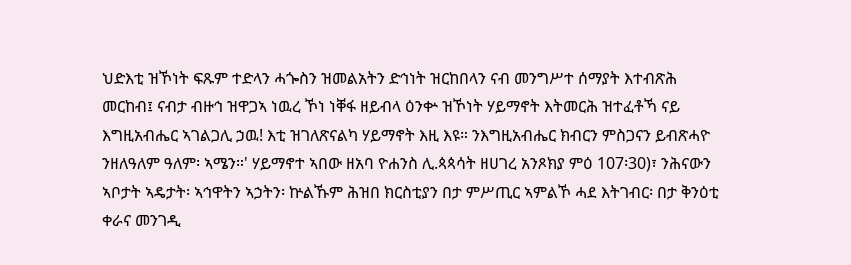ህድእቲ ዝኾነት ፍጹም ተድላን ሓጐስን ዝመልአትን ድኅነት ዝርከበላን ናብ መንግሥተ ሰማያት እተብጽሕ መርከብ፤ ናብታ ብዙኅ ዝዋጋኣ ነዉረ ኾነ ነቐፋ ዘይብላ ዕንቍ ዝኾነት ሃይማኖት እትመርሕ ዝተፈቶኻ ናይ እግዚአብሔር ኣገልጋሊ ኃዉ! እቲ ዝገለጽናልካ ሃይማኖት እዚ እዩ። ንእግዚአብሔር ክብርን ምስጋናን ይብጽሓዮ ንዘለዓለም ዓለም፡ ኣሜን።' ሃይማኖተ ኣበው ዘአባ ዮሐንስ ሊ.ጳጳሳት ዘሀገረ አንጾክያ ምዕ 107፡30)፣ ንሕናውን ኣቦታት ኣዴታት፡ ኣኅዋትን ኣኃትን፡ ኵልኹም ሕዝበ ክርስቲያን በታ ምሥጢር ኣምልኾ ሓደ እትገብር፡ በታ ቅንዕቲ ቀራና መንገዲ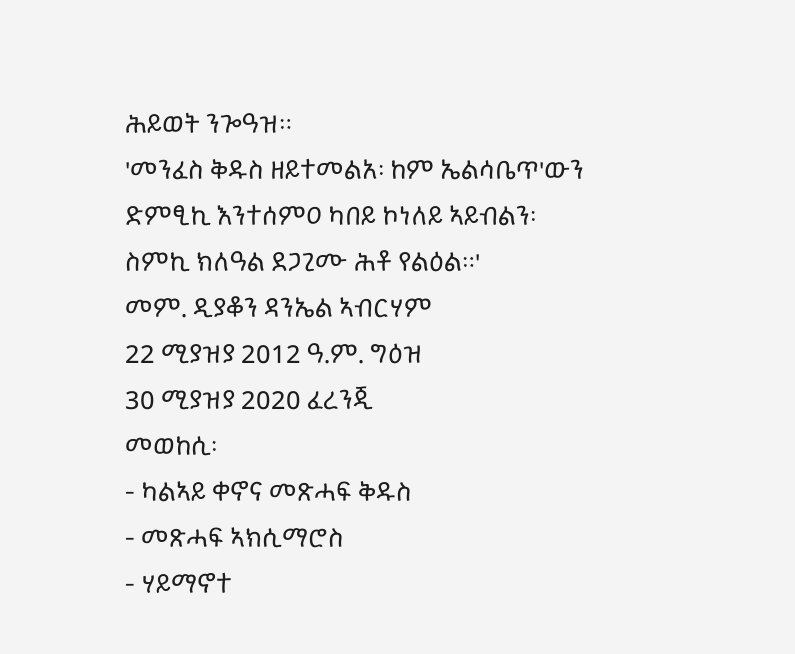ሕይወት ንጐዓዝ።
'መንፈስ ቅዱስ ዘይተመልአ፡ ከም ኤልሳቤጥ'ውን ድምፂኪ እንተሰምዐ ካበይ ኮነለይ ኣይብልን፡ ስምኪ ክለዓል ደጋጊሙ ሕቶ የልዕል።'
መም. ዲያቆን ዳንኤል ኣብርሃም
22 ሚያዝያ 2012 ዓ.ም. ግዕዝ
30 ሚያዝያ 2020 ፈረንጂ
መወከሲ፡
- ካልኣይ ቀኖና መጽሓፍ ቅዱስ
- መጽሓፍ ኣክሲማሮስ
- ሃይማኖተ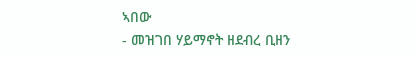ኣበው
- መዝገበ ሃይማኖት ዘደብረ ቢዘን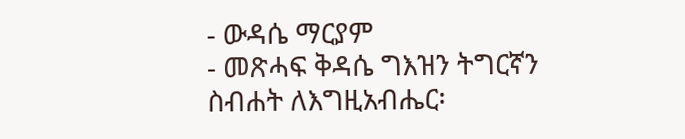- ውዳሴ ማርያም
- መጽሓፍ ቅዳሴ ግእዝን ትግርኛን
ስብሐት ለእግዚአብሔር፡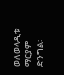ወለወላዲቱ ማርያም ድንግል፡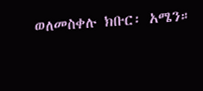ወለመስቀሉ ክቡር፡ አሜን።